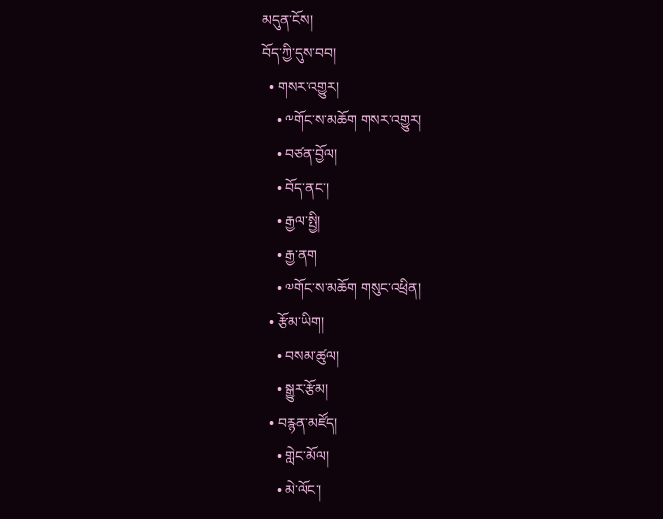མདུན་ངོས།
བོད་ཀྱི་དུས་བབ།
  • གསར་འགྱུར།
    • ༸གོང་ས་མཆོག གསར་འགྱུར།
    • བཙན་བྱོལ།
    • བོད་ནང་།
    • རྒྱལ་སྤྱི།
    • རྒྱ་ནག
    • ༧གོང་ས་མཆོག གསུང་འཕྲིན།
  • རྩོམ་ཡིག།
    • བསམ་ཚུལ།
    • སྒྱུར་རྩོམ།
  • བརྙན་མཛོད།
    • གླེང་མོལ།
    • མེ་ལོང་།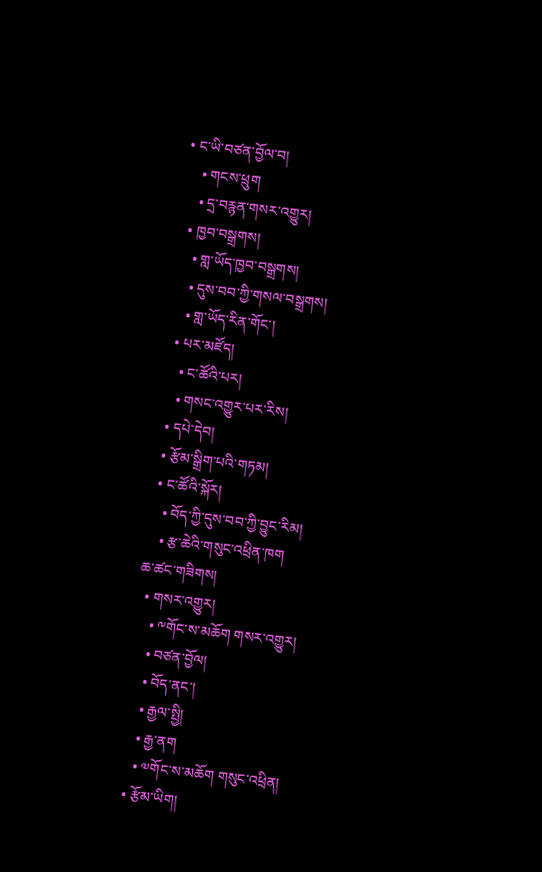• ང་ཡི་བཙན་བྱོལ་བ།
    • གངས་ཕྲུག
    • དྲ་བརྙན་གསར་འགྱུར།
  • ཁྱབ་བསྒྲགས།
    • གླ་ཡོད་ཁྱབ་བསྒྲགས།
    • དུས་བབ་ཀྱི་གསལ་བསྒྲགས།
    • གླ་ཡོད་རིན་གོང་།
  • པར་མཛོད།
    • ང་ཚོའི་པར།
    • གསང་འགྱུར་པར་རིས།
  • དཔེ་དེབ།
  • རྩོམ་སྒྲིག་པའི་གཏམ།
  • ང་ཚོའི་སྐོར།
    • བོད་ཀྱི་དུས་བབ་ཀྱི་བྱུང་རིམ།
    • རྩ་ཆེའི་གསུང་འཕྲིན་ཁག
ཆ་ཚང་གཟིགས།
  • གསར་འགྱུར།
    • ༸གོང་ས་མཆོག གསར་འགྱུར།
    • བཙན་བྱོལ།
    • བོད་ནང་།
    • རྒྱལ་སྤྱི།
    • རྒྱ་ནག
    • ༧གོང་ས་མཆོག གསུང་འཕྲིན།
  • རྩོམ་ཡིག།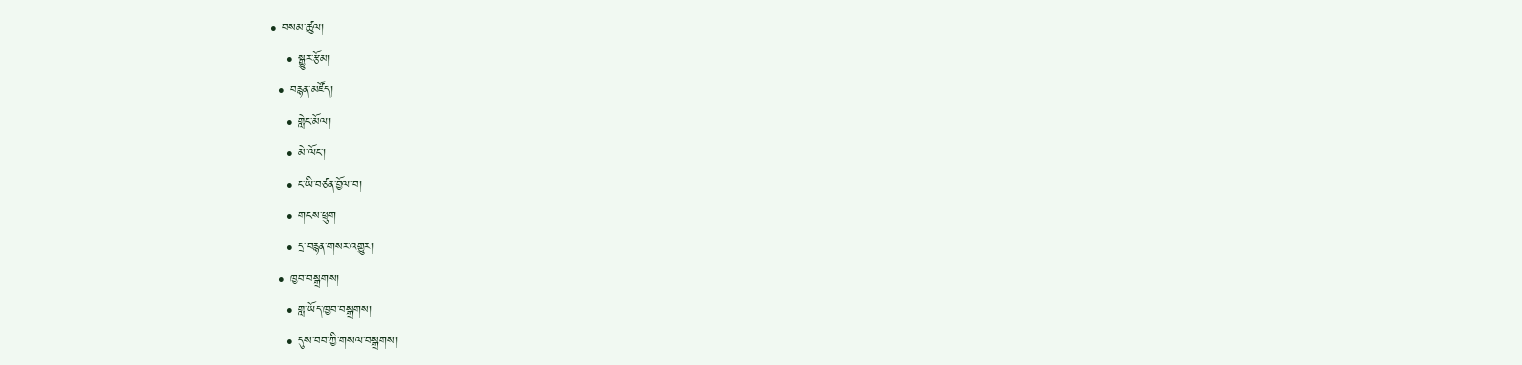• བསམ་ཚུལ།
    • སྒྱུར་རྩོམ།
  • བརྙན་མཛོད།
    • གླེང་མོལ།
    • མེ་ལོང་།
    • ང་ཡི་བཙན་བྱོལ་བ།
    • གངས་ཕྲུག
    • དྲ་བརྙན་གསར་འགྱུར།
  • ཁྱབ་བསྒྲགས།
    • གླ་ཡོད་ཁྱབ་བསྒྲགས།
    • དུས་བབ་ཀྱི་གསལ་བསྒྲགས།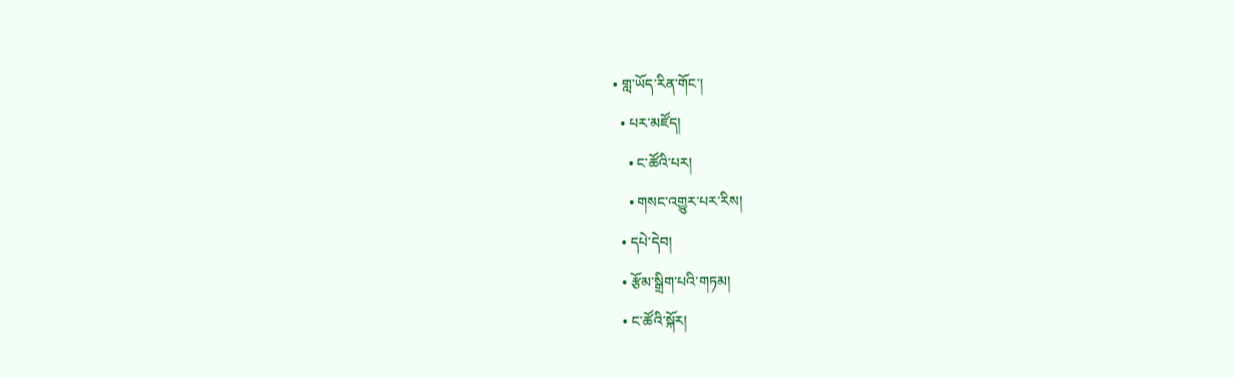• གླ་ཡོད་རིན་གོང་།
  • པར་མཛོད།
    • ང་ཚོའི་པར།
    • གསང་འགྱུར་པར་རིས།
  • དཔེ་དེབ།
  • རྩོམ་སྒྲིག་པའི་གཏམ།
  • ང་ཚོའི་སྐོར།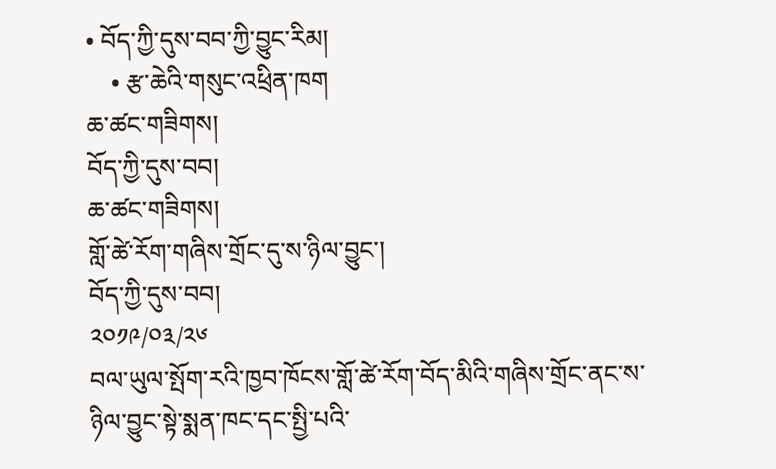• བོད་ཀྱི་དུས་བབ་ཀྱི་བྱུང་རིམ།
    • རྩ་ཆེའི་གསུང་འཕྲིན་ཁག
ཆ་ཚང་གཟིགས།
བོད་ཀྱི་དུས་བབ།
ཆ་ཚང་གཟིགས།
གློ་ཚེ་རོག་གཞིས་གྲོང་དུ་ས་ཉིལ་བྱུང་།
བོད་ཀྱི་དུས་བབ།
༢༠༡༩/༠༣/༢༦
བལ་ཡུལ་སྤོག་རའི་ཁྱབ་ཁོངས་གློ་ཚེ་རོག་བོད་མིའི་གཞིས་གྲོང་ནང་ས་ཉིལ་བྱུང་སྟེ་སྨན་ཁང་དང་སྤྱི་པའི་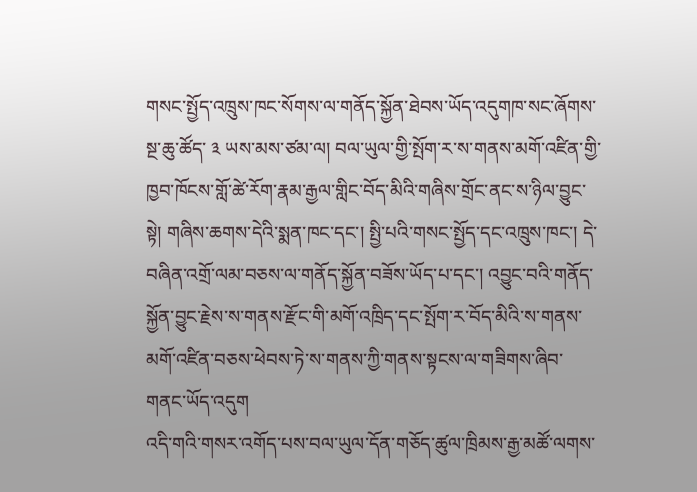གསང་སྤྱོད་འཁྲུས་ཁང་སོགས་ལ་གནོད་སྐྱོན་ཐེབས་ཡོད་འདུགཁ་སང་ཞོགས་སྔ་ཆུ་ཚོད་ ༣ ཡས་མས་ཙམ་ལ། བལ་ཡུལ་གྱི་སྤོག་ར་ས་གནས་མགོ་འཛིན་གྱི་ཁྱབ་ཁོངས་གློ་ཚེ་རོག་རྣམ་རྒྱལ་གླིང་བོད་མིའི་གཞིས་གྲོང་ནང་ས་ཉིལ་བྱུང་སྟེ། གཞིས་ཆགས་དེའི་སྨན་ཁང་དང་། སྤྱི་པའི་གསང་སྤྱོད་དང་འཁྲུས་ཁང་། དེ་བཞིན་འགྲོ་ལམ་བཅས་ལ་གནོད་སྐྱོན་བཟོས་ཡོད་པ་དང་། འབྱུང་བའི་གནོད་སྐྱོན་བྱུང་རྗེས་ས་གནས་རྫོང་གི་མགོ་འཁྲིད་དང་སྤོག་ར་བོད་མིའི་ས་གནས་མགོ་འཛིན་བཅས་ཕེབས་ཏེ་ས་གནས་ཀྱི་གནས་སྟངས་ལ་གཟིགས་ཞིབ་གནང་ཡོད་འདུག
འདི་གའི་གསར་འགོད་པས་བལ་ཡུལ་དོན་གཅོད་ཚུལ་ཁྲིམས་རྒྱ་མཚོ་ལགས་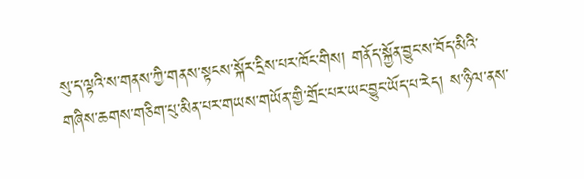སུ་ད་ལྟའི་ས་གནས་ཀྱི་གནས་སྟངས་སྐོར་དྲིས་པར་ཁོང་གིས། གནོད་སྐྱོན་བྱུང་ས་བོད་མིའི་གཞིས་ཆགས་གཅིག་པུ་མིན་པར་གཡས་གཡོན་གྱི་གྲོང་པར་ཡང་བྱུང་ཡོད་པ་རེད། ས་ཉིལ་ནས་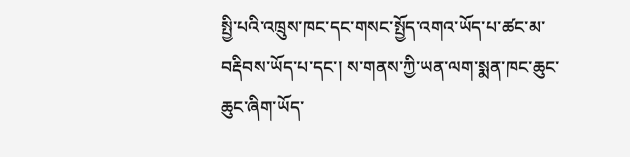སྤྱི་པའི་འཁྲུས་ཁང་དང་གསང་སྤྱོད་འགའ་ཡོད་པ་ཚང་མ་བརྡིབས་ཡོད་པ་དང་། ས་གནས་ཀྱི་ཡན་ལག་སྨན་ཁང་ཆུང་ཆུང་ཞིག་ཡོད་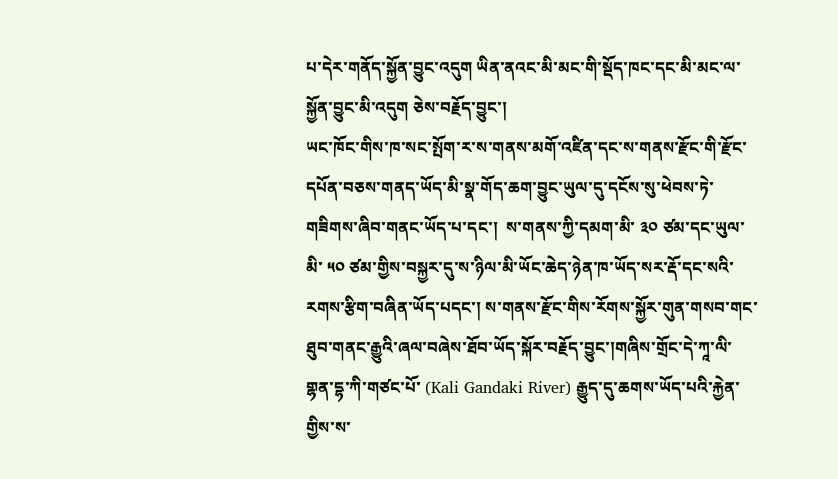པ་དེར་གནོད་སྐྱོན་བྱུང་འདུག ཡིན་ནའང་མི་མང་གི་སྡོད་ཁང་དང་མི་མང་ལ་སྐྱོན་བྱུང་མི་འདུག ཅེས་བརྗོད་བྱུང་།
ཡང་ཁོང་གིས་ཁ་སང་སྤོག་ར་ས་གནས་མགོ་འཛིན་དང་ས་གནས་རྫོང་གི་རྫོང་དཔོན་བཅས་གནད་ཡོད་མི་སྣ་གོད་ཆག་བྱུང་ཡུལ་དུ་དངོས་སུ་ཕེབས་ཏེ་གཟིགས་ཞིབ་གནང་ཡོད་པ་དང་།  ས་གནས་ཀྱི་དམག་མི་ ༣༠ ཙམ་དང་ཡུལ་མི་ ༥༠ ཙམ་གྱིས་བསྐྱར་དུ་ས་ཉིལ་མི་ཡོང་ཆེད་ཉེན་ཁ་ཡོད་སར་རྡོ་དང་སའི་རགས་རྩིག་བཞིན་ཡོད་པདང་། ས་གནས་རྫོང་གིས་རོགས་སྐྱོར་གུན་གསབ་གང་ཐུབ་གནང་རྒྱུའི་ཞལ་བཞེས་ཐོབ་ཡོད་སྐོར་བརྗོད་བྱུང་།གཞིས་གྲོང་དེ་ཀཱ་ལི་གྷན་དྷ་ཀི་གཙང་པོ་ (Kali Gandaki River) རྒྱུད་དུ་ཆགས་ཡོད་པའི་རྐྱེན་གྱིས་ས་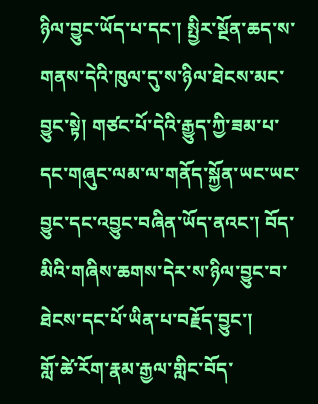ཉིལ་བྱུང་ཡོད་པ་དང་། སྤྱིར་སྔོན་ཆད་ས་གནས་དེའི་ཁུལ་དུ་ས་ཉིལ་ཐེངས་མང་བྱུང་སྟེ། གཙང་པོ་དེའི་རྒྱུད་ཀྱི་ཟམ་པ་དང་གཞུང་ལམ་ལ་གནོད་སྐྱོན་ཡང་ཡང་བྱུང་དང་འབྱུང་བཞིན་ཡོད་ནའང་། བོད་མིའི་གཞིས་ཆགས་དེར་ས་ཉིལ་བྱུང་བ་ཐེངས་དང་པོ་ཡིན་པ་བརྗོད་བྱུང་།
གློ་ཚེ་རོག་རྣམ་རྒྱལ་གླིང་བོད་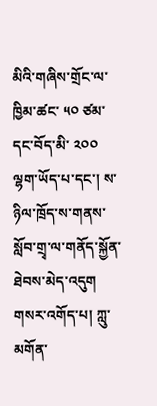མིའི་གཞིས་གྲོང་ལ་ཁྱིམ་ཚང་ ༥༠ ཙམ་དང་བོད་མི་ ༢༠༠ ལྷག་ཡོད་པ་དང་། ས་ཉིལ་ཁྲོད་ས་གནས་སློབ་གྲྭ་ལ་གནོད་སྐྱོན་ཐེབས་མེད་འདུག
གསར་འགོད་པ། ཀླུ་མགོན་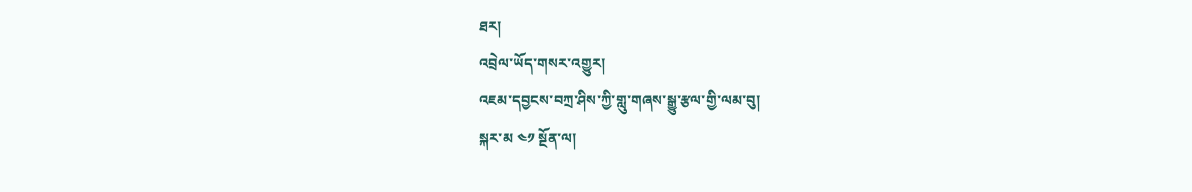ཐར།
འབྲེལ་ཡོད་གསར་འགྱུར།
འཇམ་དབྱངས་བཀྲ་ཤིས་ཀྱི་གླུ་གཞས་སྒྱུ་རྩལ་གྱི་ལམ་བུ།
སྐར་མ ༤༡ སྔོན་ལ།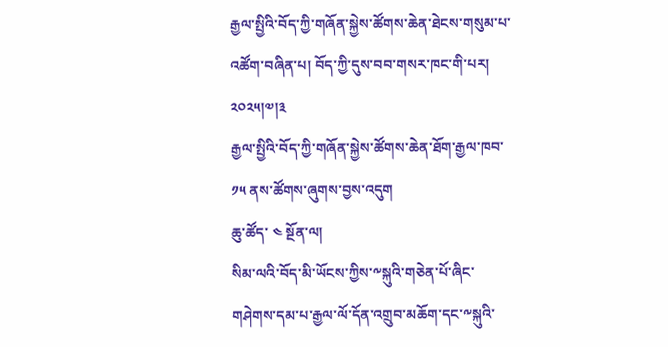རྒྱལ་སྤྱིའི་བོད་ཀྱི་གཞོན་སྐྱེས་ཚོགས་ཆེན་ཐེངས་གསུམ་པ་འཚོག་བཞིན་པ། བོད་ཀྱི་དུས་བབ་གསར་ཁང་གི་པར། ༢༠༢༥།༧།༣
རྒྱལ་སྤྱིའི་བོད་ཀྱི་གཞོན་སྐྱེས་ཚོགས་ཆེན་ཐོག་རྒྱལ་ཁབ་ ༡༥ ནས་ཚོགས་ཞུགས་བྱས་འདུག
ཆུ་ཚོད་ ༤ སྔོན་ལ།
སིམ་ལའི་བོད་མི་ཡོངས་ཀྱིས་༸སྐུའི་གཅེན་པོ་ཞིང་གཤེགས་དམ་པ་རྒྱལ་ལོ་དོན་འགྲུབ་མཆོག་དང་༸སྐུའི་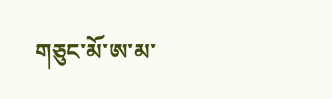གཅུང་མོ་ཨ་མ་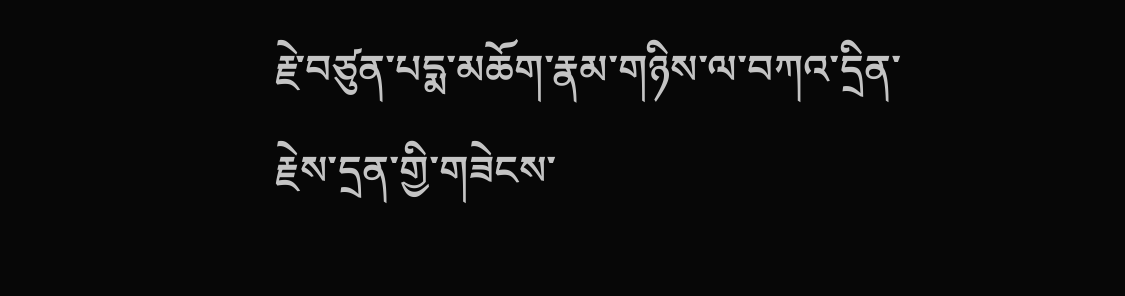རྗེ་བཙུན་པདྨ་མཆོག་རྣམ་གཉིས་ལ་བཀའ་དྲིན་རྗེས་དྲན་གྱི་གཟེངས་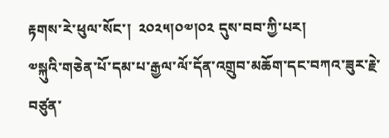རྟགས་རེ་ཕུལ་སོང་།  ༢༠༢༥།༠༧།༠༢ དུས་བབ་ཀྱི་པར།
༧སྐུའི་གཅེན་པོ་དམ་པ་རྒྱལ་ལོ་དོན་འགྲུབ་མཆོག་དང་བཀའ་ཟུར་རྗེ་བཙུན་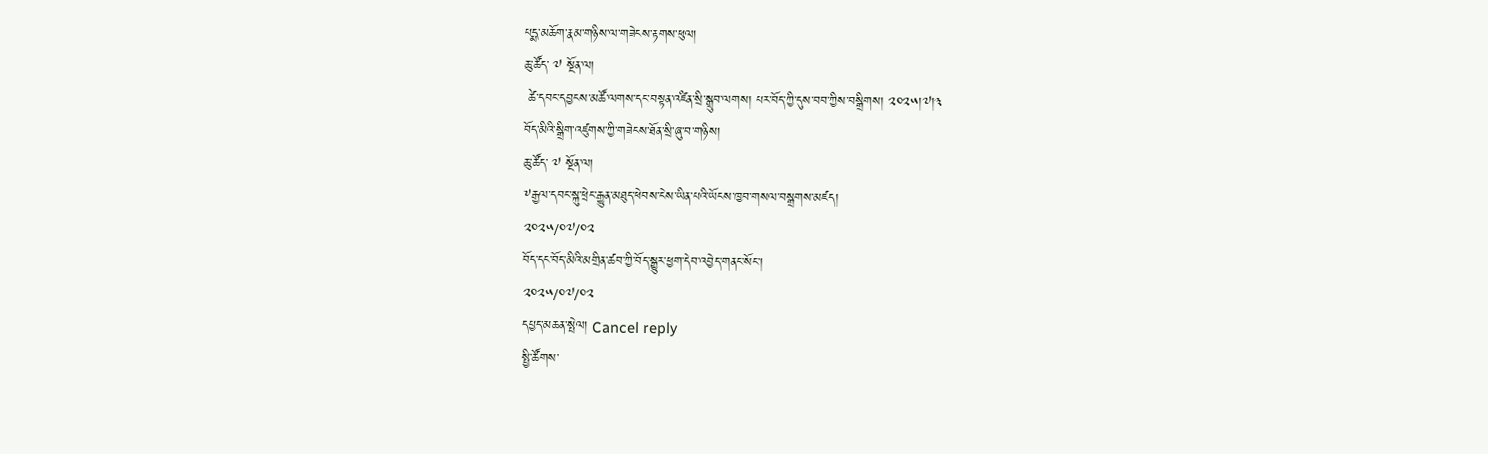པདྨ་མཆོག་རྣམ་གཉིས་ལ་གཟེངས་རྟགས་ཕུལ།
ཆུ་ཚོད་ ༧ སྔོན་ལ།
 ཚེ་དབང་དབྱངས་མཚོ་ལགས་དང་བསྟན་འཛིན་སྲི་སྒྲུབ་ལགས། པར་བོད་ཀྱི་དུས་བབ་ཀྱིས་བསྒྲིགས། ༢༠༢༥།༧།༣
བོད་མིའི་སྒྲིག་འཛུགས་ཀྱི་གཟེངས་ཐོན་སྲི་ཞུ་བ་གཉིས།
ཆུ་ཚོད་ ༧ སྔོན་ལ།
༸རྒྱལ་དབང་སྐུ་ཕྲེང་རྒྱུན་མཐུད་ཕེབས་ངེས་ཡིན་པའི་ཡོངས་ཁྱབ་གསལ་བསྒྲགས་མཛད།
༢༠༢༥/༠༧/༠༢
བོད་དང་བོད་མིའི་མགྲིན་ཚབ་ཀྱི་བོད་སྒྱུར་ཕྱག་དེབ་འབྱེད་གནང་སོང་།
༢༠༢༥/༠༧/༠༢
དཔྱད་མཆན་སྤེལ། Cancel reply
སྤྱི་ཚོགས་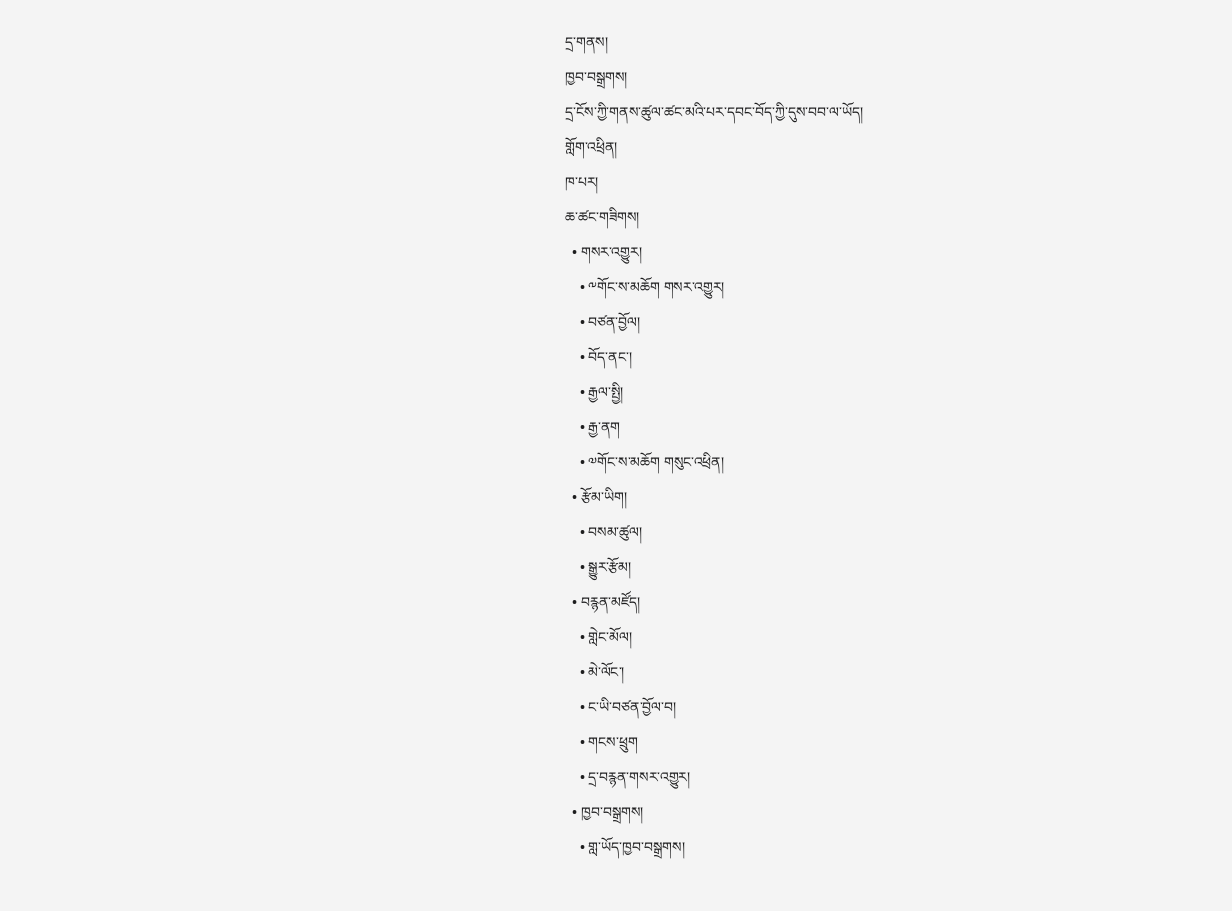དྲ་གནས།
ཁྱབ་བསྒྲགས།
དྲ་ངོས་ཀྱི་གནས་ཚུལ་ཚང་མའི་པར་དབང་བོད་ཀྱི་དུས་བབ་ལ་ཡོད།
གློག་འཕྲིན།
ཁ་པར།
ཆ་ཚང་གཟིགས།
  • གསར་འགྱུར།
    • ༸གོང་ས་མཆོག གསར་འགྱུར།
    • བཙན་བྱོལ།
    • བོད་ནང་།
    • རྒྱལ་སྤྱི།
    • རྒྱ་ནག
    • ༧གོང་ས་མཆོག གསུང་འཕྲིན།
  • རྩོམ་ཡིག།
    • བསམ་ཚུལ།
    • སྒྱུར་རྩོམ།
  • བརྙན་མཛོད།
    • གླེང་མོལ།
    • མེ་ལོང་།
    • ང་ཡི་བཙན་བྱོལ་བ།
    • གངས་ཕྲུག
    • དྲ་བརྙན་གསར་འགྱུར།
  • ཁྱབ་བསྒྲགས།
    • གླ་ཡོད་ཁྱབ་བསྒྲགས།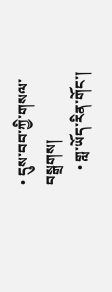• དུས་བབ་ཀྱི་གསལ་བསྒྲགས།
    • གླ་ཡོད་རིན་གོང་།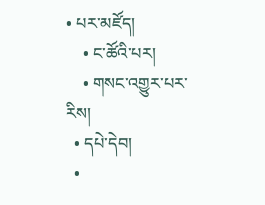• པར་མཛོད།
    • ང་ཚོའི་པར།
    • གསང་འགྱུར་པར་རིས།
  • དཔེ་དེབ།
  •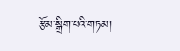རྩོམ་སྒྲིག་པའི་གཏམ།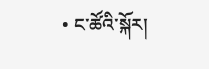• ང་ཚོའི་སྐོར།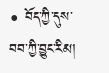• བོད་ཀྱི་དུས་བབ་ཀྱི་བྱུང་རིམ།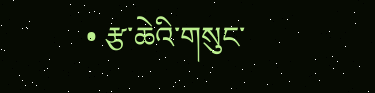• རྩ་ཆེའི་གསུང་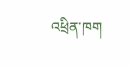འཕྲིན་ཁག